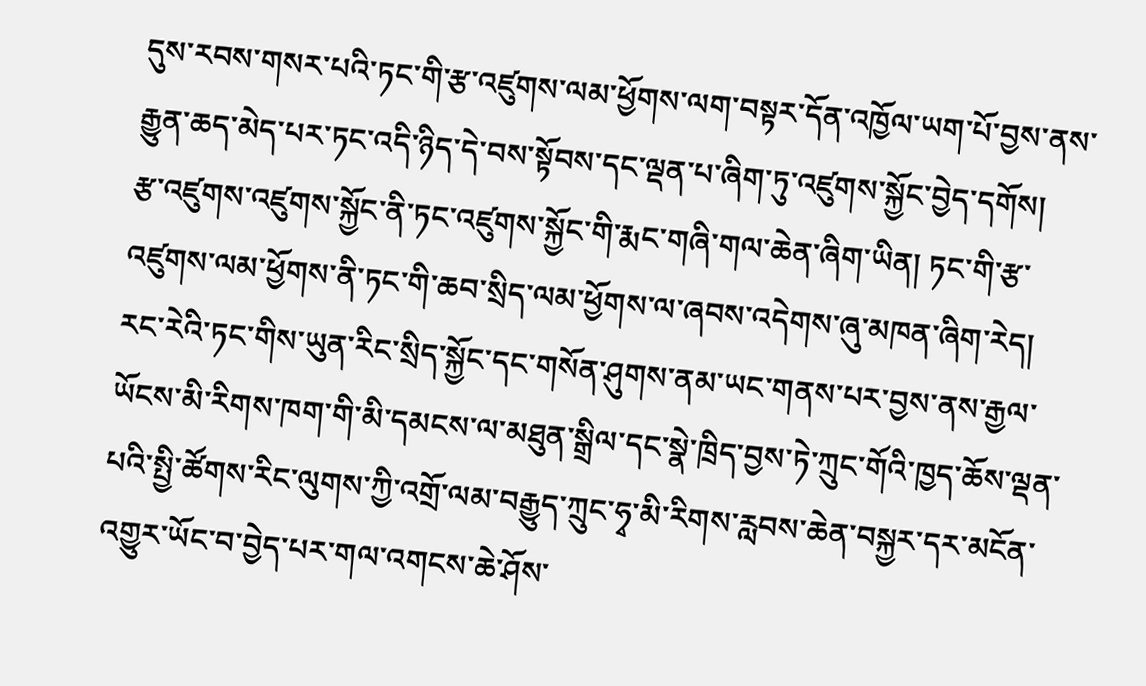དུས་རབས་གསར་པའི་ཏང་གི་རྩ་འཛུགས་ལམ་ཕྱོགས་ལག་བསྟར་དོན་འཁྱོལ་ཡག་པོ་བྱས་ནས་རྒྱུན་ཆད་མེད་པར་ཏང་འདི་ཉིད་དེ་བས་སྟོབས་དང་ལྡན་པ་ཞིག་ཏུ་འཛུགས་སྐྱོང་བྱེད་དགོས།
རྩ་འཛུགས་འཛུགས་སྐྱོང་ནི་ཏང་འཛུགས་སྐྱོང་གི་རྨང་གཞི་གལ་ཆེན་ཞིག་ཡིན། ཏང་གི་རྩ་འཛུགས་ལམ་ཕྱོགས་ནི་ཏང་གི་ཆབ་སྲིད་ལམ་ཕྱོགས་ལ་ཞབས་འདེགས་ཞུ་མཁན་ཞིག་རེད། རང་རེའི་ཏང་གིས་ཡུན་རིང་སྲིད་སྐྱོང་དང་གསོན་ཤུགས་ནམ་ཡང་གནས་པར་བྱས་ནས་རྒྱལ་ཡོངས་མི་རིགས་ཁག་གི་མི་དམངས་ལ་མཐུན་སྒྲིལ་དང་སྣེ་ཁྲིད་བྱས་ཏེ་ཀྲུང་གོའི་ཁྱད་ཆོས་ལྡན་པའི་སྤྱི་ཚོགས་རིང་ལུགས་ཀྱི་འགྲོ་ལམ་བརྒྱུད་ཀྲུང་ཧྭ་མི་རིགས་རླབས་ཆེན་བསྐྱར་དར་མངོན་འགྱུར་ཡོང་བ་བྱེད་པར་གལ་འགངས་ཆེ་ཤོས་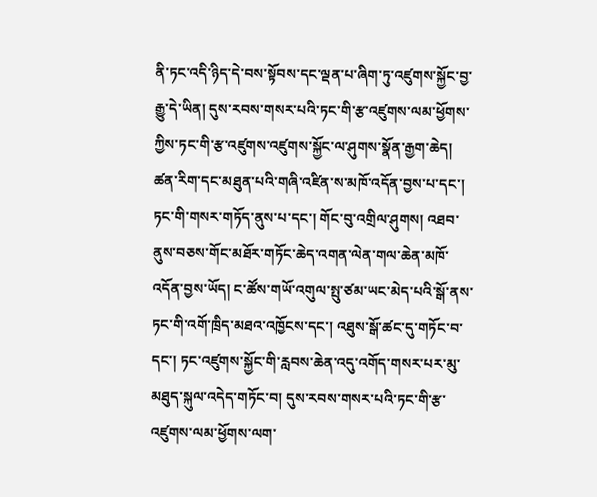ནི་ཏང་འདི་ཉིད་དེ་བས་སྟོབས་དང་ལྡན་པ་ཞིག་ཏུ་འཛུགས་སྐྱོང་བྱ་རྒྱུ་དེ་ཡིན། དུས་རབས་གསར་པའི་ཏང་གི་རྩ་འཛུགས་ལམ་ཕྱོགས་ཀྱིས་ཏང་གི་རྩ་འཛུགས་འཛུགས་སྐྱོང་ལ་ཤུགས་སྣོན་རྒྱག་ཆེད། ཚན་རིག་དང་མཐུན་པའི་གཞི་འཛིན་ས་མཁོ་འདོན་བྱས་པ་དང་། ཏང་གི་གསར་གཏོད་ནུས་པ་དང་། གོང་བུ་འགྲིལ་ཤུགས། འཐབ་ནུས་བཅས་གོང་མཐོར་གཏོང་ཆེད་འགན་ལེན་གལ་ཆེན་མཁོ་འདོན་བྱས་ཡོད། ང་ཚོས་གཡོ་འགུལ་སྤུ་ཙམ་ཡང་མེད་པའི་སྒོ་ནས་ཏང་གི་འགོ་ཁྲིད་མཐའ་འཁྱོངས་དང་། འཐུས་སྒོ་ཚང་དུ་གཏོང་བ་དང་། ཏང་འཛུགས་སྐྱོང་གི་རླབས་ཆེན་འདུ་འགོད་གསར་པར་མུ་མཐུད་སྐུལ་འདེད་གཏོང་བ། དུས་རབས་གསར་པའི་ཏང་གི་རྩ་འཛུགས་ལམ་ཕྱོགས་ལག་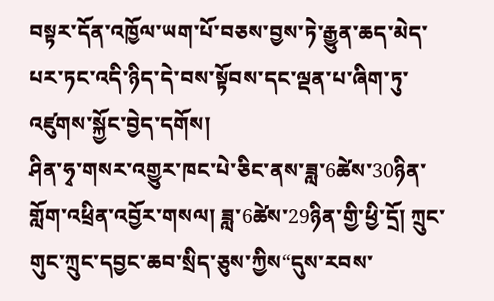བསྟར་དོན་འཁྱོལ་ཡག་པོ་བཅས་བྱས་ཏེ་རྒྱུན་ཆད་མེད་པར་ཏང་འདི་ཉིད་དེ་བས་སྟོབས་དང་ལྡན་པ་ཞིག་ཏུ་འཛུགས་སྐྱོང་བྱེད་དགོས།
ཤིན་ཧྭ་གསར་འགྱུར་ཁང་པེ་ཅིང་ནས་ཟླ་6ཚེས་30ཉིན་གློག་འཕྲིན་འབྱོར་གསལ། ཟླ་6ཚེས་29ཉིན་གྱི་ཕྱི་དྲོ། ཀྲུང་གུང་ཀྲུང་དབྱང་ཆབ་སྲིད་ཅུས་ཀྱིས“དུས་རབས་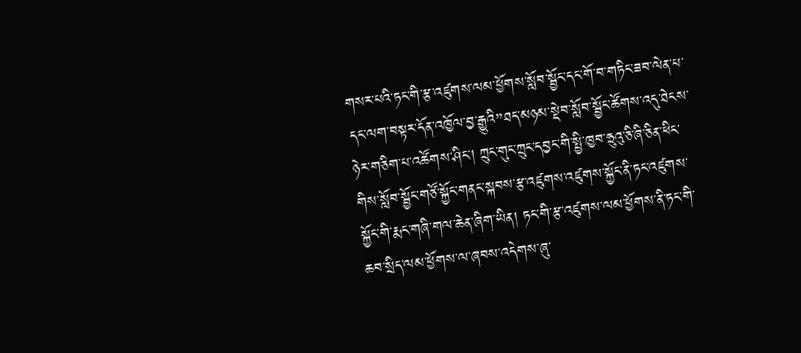གསར་པའི་ཏང་གི་རྩ་འཛུགས་ལམ་ཕྱོགས་སློབ་སྦྱོང་དང་གོ་བ་གཏིང་ཟབ་ལེན་པ་དང་ལག་བསྟར་དོན་འཁྱོལ་བྱ་རྒྱུའི”ཐད་མཉམ་སྡེབ་སློབ་སྦྱོང་ཚོགས་འདུ་ཐེངས་ཉེར་གཅིག་པ་འཚོགས་ཤིང་། ཀྲུང་གུང་ཀྲུང་དབྱང་གི་སྤྱི་ཁྱབ་ཧྲུའུ་ཅི་ཞི་ཅིན་ཕིང་གིས་སློབ་སྦྱོང་གཙོ་སྐྱོང་གནང་སྐབས་རྩ་འཛུགས་འཛུགས་སྐྱོང་ནི་ཏང་འཛུགས་སྐྱོང་གི་རྨང་གཞི་གལ་ཆེན་ཞིག་ཡིན། ཏང་གི་རྩ་འཛུགས་ལམ་ཕྱོགས་ནི་ཏང་གི་ཆབ་སྲིད་ལམ་ཕྱོགས་ལ་ཞབས་འདེགས་ཞུ་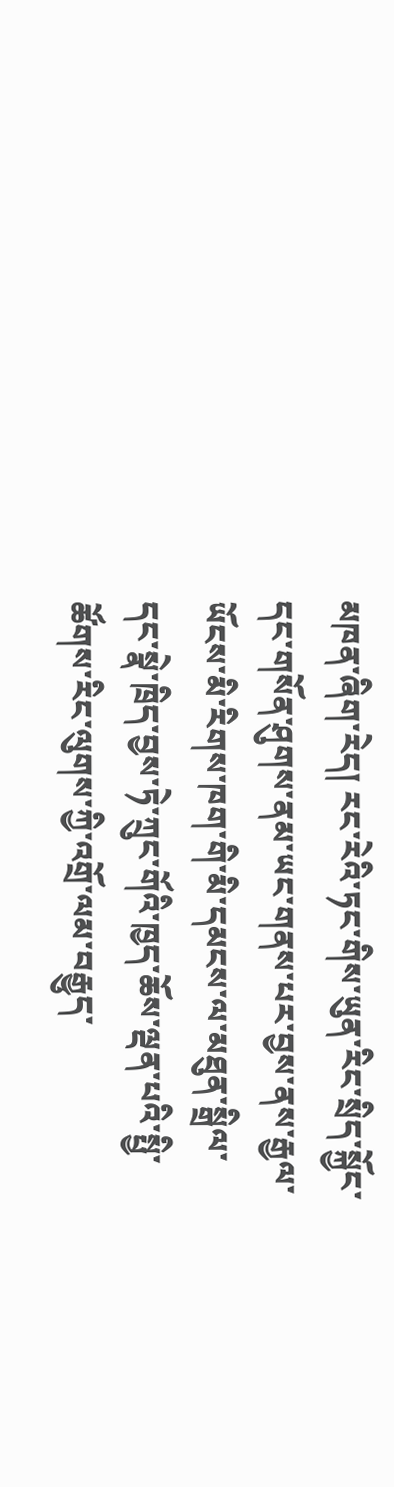མཁན་ཞིག་རེད། རང་རེའི་ཏང་གིས་ཡུན་རིང་སྲིད་སྐྱོང་དང་གསོན་ཤུགས་ནམ་ཡང་གནས་པར་བྱས་ནས་རྒྱལ་ཡོངས་མི་རིགས་ཁག་གི་མི་དམངས་ལ་མཐུན་སྒྲིལ་དང་སྣེ་ཁྲིད་བྱས་ཏེ་ཀྲུང་གོའི་ཁྱད་ཆོས་ལྡན་པའི་སྤྱི་ཚོགས་རིང་ལུགས་ཀྱི་འགྲོ་ལམ་བརྒྱུད་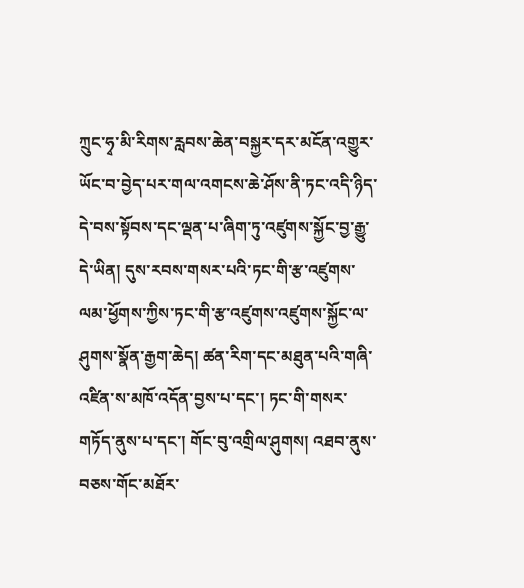ཀྲུང་ཧྭ་མི་རིགས་རླབས་ཆེན་བསྐྱར་དར་མངོན་འགྱུར་ཡོང་བ་བྱེད་པར་གལ་འགངས་ཆེ་ཤོས་ནི་ཏང་འདི་ཉིད་དེ་བས་སྟོབས་དང་ལྡན་པ་ཞིག་ཏུ་འཛུགས་སྐྱོང་བྱ་རྒྱུ་དེ་ཡིན། དུས་རབས་གསར་པའི་ཏང་གི་རྩ་འཛུགས་ལམ་ཕྱོགས་ཀྱིས་ཏང་གི་རྩ་འཛུགས་འཛུགས་སྐྱོང་ལ་ཤུགས་སྣོན་རྒྱག་ཆེད། ཚན་རིག་དང་མཐུན་པའི་གཞི་འཛིན་ས་མཁོ་འདོན་བྱས་པ་དང་། ཏང་གི་གསར་གཏོད་ནུས་པ་དང་། གོང་བུ་འགྲིལ་ཤུགས། འཐབ་ནུས་བཅས་གོང་མཐོར་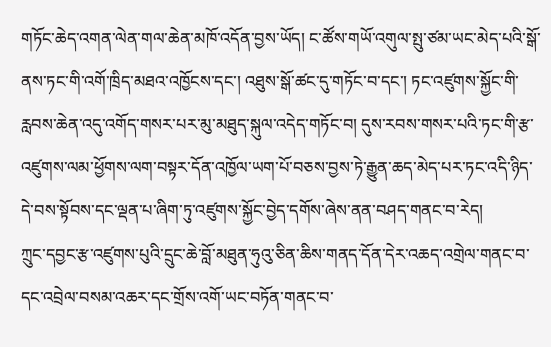གཏོང་ཆེད་འགན་ལེན་གལ་ཆེན་མཁོ་འདོན་བྱས་ཡོད། ང་ཚོས་གཡོ་འགུལ་སྤུ་ཙམ་ཡང་མེད་པའི་སྒོ་ནས་ཏང་གི་འགོ་ཁྲིད་མཐའ་འཁྱོངས་དང་། འཐུས་སྒོ་ཚང་དུ་གཏོང་བ་དང་། ཏང་འཛུགས་སྐྱོང་གི་རླབས་ཆེན་འདུ་འགོད་གསར་པར་མུ་མཐུད་སྐུལ་འདེད་གཏོང་བ། དུས་རབས་གསར་པའི་ཏང་གི་རྩ་འཛུགས་ལམ་ཕྱོགས་ལག་བསྟར་དོན་འཁྱོལ་ཡག་པོ་བཅས་བྱས་ཏེ་རྒྱུན་ཆད་མེད་པར་ཏང་འདི་ཉིད་དེ་བས་སྟོབས་དང་ལྡན་པ་ཞིག་ཏུ་འཛུགས་སྐྱོང་བྱེད་དགོས་ཞེས་ནན་བཤད་གནང་བ་རེད།
ཀྲུང་དབྱང་རྩ་འཛུགས་པུའི་དྲུང་ཆེ་བློ་མཐུན་ཧུའུ་ཅིན་ཆིས་གནད་དོན་དེར་འཆད་འགྲེལ་གནང་བ་དང་འབྲེལ་བསམ་འཆར་དང་གྲོས་འགོ་ཡང་བཏོན་གནང་བ་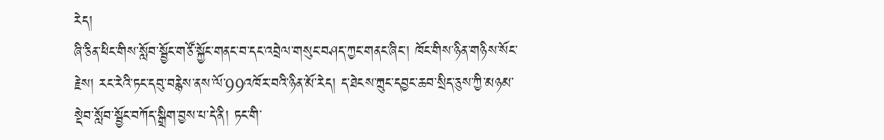རེད།
ཞི་ཅིན་ཕིང་གིས་སློབ་སྦྱོང་གཙོ་སྐྱོང་གནང་བ་དང་འབྲེལ་གསུང་བཤད་ཀྱང་གནང་ཞིང་། ཁོང་གིས་ཉིན་གཉིས་སོང་རྗེས། རང་རེའི་ཏང་དབུ་བརྙེས་ནས་ལོ་99འཁོར་བའི་ཉིན་མོ་རེད། ད་ཐེངས་ཀྲུང་དབྱང་ཆབ་སྲིད་ཅུས་ཀྱི་མཉམ་སྡེབ་སློབ་སྦྱོང་བཀོད་སྒྲིག་བྱས་པ་དེ་ནི། ཏང་གི་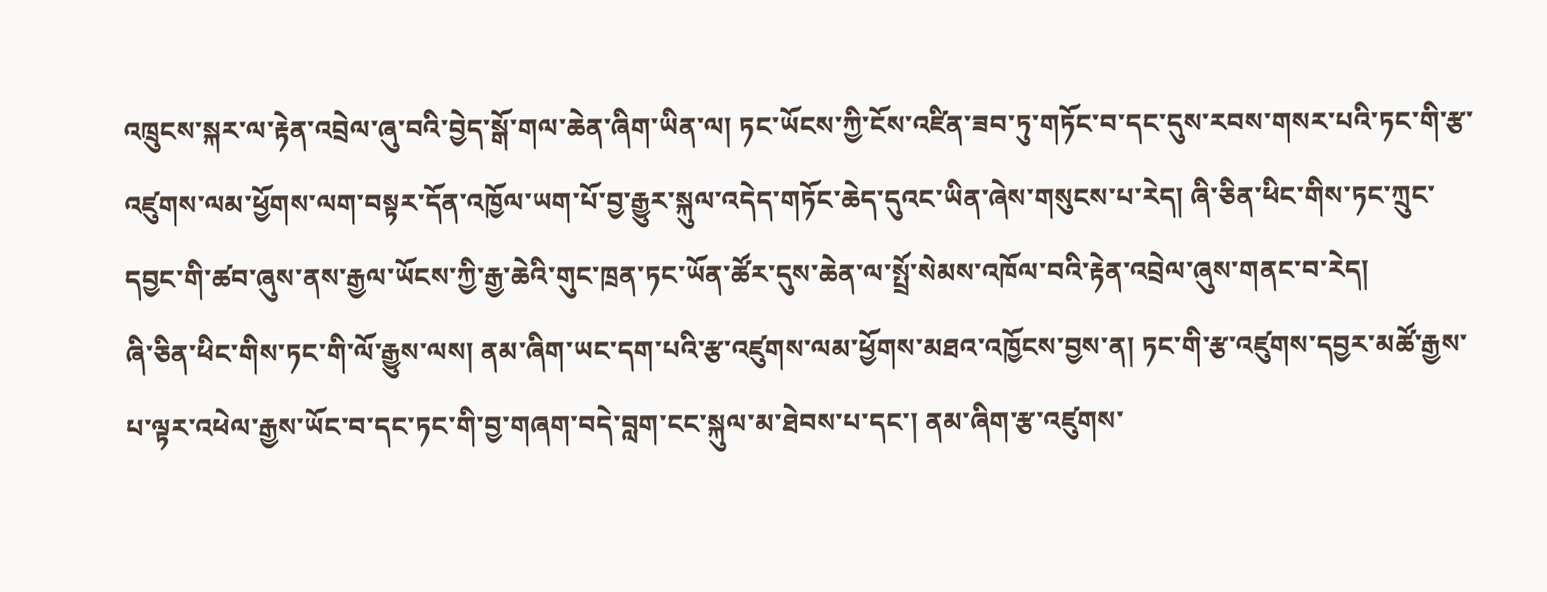འཁྲུངས་སྐར་ལ་རྟེན་འབྲེལ་ཞུ་བའི་བྱེད་སྒོ་གལ་ཆེན་ཞིག་ཡིན་ལ། ཏང་ཡོངས་ཀྱི་ངོས་འཛིན་ཟབ་ཏུ་གཏོང་བ་དང་དུས་རབས་གསར་པའི་ཏང་གི་རྩ་འཛུགས་ལམ་ཕྱོགས་ལག་བསྟར་དོན་འཁྱོལ་ཡག་པོ་བྱ་རྒྱུར་སྐུལ་འདེད་གཏོང་ཆེད་དུའང་ཡིན་ཞེས་གསུངས་པ་རེད། ཞི་ཅིན་ཕིང་གིས་ཏང་ཀྲུང་དབྱང་གི་ཚབ་ཞུས་ནས་རྒྱལ་ཡོངས་ཀྱི་རྒྱ་ཆེའི་གུང་ཁྲན་ཏང་ཡོན་ཚོར་དུས་ཆེན་ལ་སྤྲོ་སེམས་འཁོལ་བའི་རྟེན་འབྲེལ་ཞུས་གནང་བ་རེད།
ཞི་ཅིན་ཕིང་གིས་ཏང་གི་ལོ་རྒྱུས་ལས། ནམ་ཞིག་ཡང་དག་པའི་རྩ་འཛུགས་ལམ་ཕྱོགས་མཐའ་འཁྱོངས་བྱས་ན། ཏང་གི་རྩ་འཛུགས་དབྱར་མཚོ་རྒྱས་པ་ལྟར་འཕེལ་རྒྱས་ཡོང་བ་དང་ཏང་གི་བྱ་གཞག་བདེ་བླག་ངང་སྐུལ་མ་ཐེབས་པ་དང་། ནམ་ཞིག་རྩ་འཛུགས་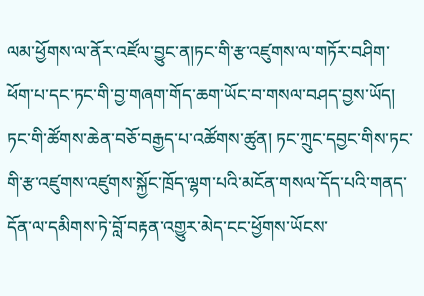ལམ་ཕྱོགས་ལ་ནོར་འཛོལ་བྱུང་ན།ཏང་གི་རྩ་འཛུགས་ལ་གཏོར་བཤིག་ཕོག་པ་དང་ཏང་གི་བྱ་གཞག་གོད་ཆག་ཡོང་བ་གསལ་བཤད་བྱས་ཡོད། ཏང་གི་ཚོགས་ཆེན་བཅོ་བརྒྱད་པ་འཚོགས་ཚུན། ཏང་ཀྲུང་དབྱང་གིས་ཏང་གི་རྩ་འཛུགས་འཛུགས་སྐྱོང་ཁྲོད་ལྷག་པའི་མངོན་གསལ་དོད་པའི་གནད་དོན་ལ་དམིགས་ཏེ་བློ་བརྟན་འགྱུར་མེད་ངང་ཕྱོགས་ཡོངས་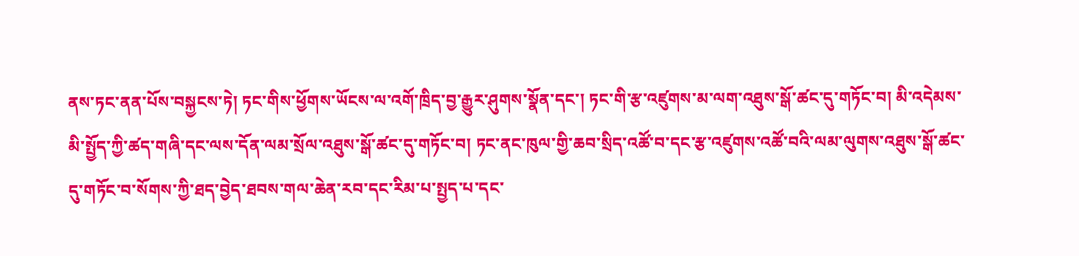ནས་ཏང་ནན་པོས་བསྐྱངས་ཏེ། ཏང་གིས་ཕྱོགས་ཡོངས་ལ་འགོ་ཁྲིད་བྱ་རྒྱུར་ཤུགས་སྣོན་དང་། ཏང་གི་རྩ་འཛུགས་མ་ལག་འཐུས་སྒོ་ཚང་དུ་གཏོང་བ། མི་འདེམས་མི་སྤྱོད་ཀྱི་ཚད་གཞི་དང་ལས་དོན་ལམ་སྲོལ་འཐུས་སྒོ་ཚང་དུ་གཏོང་བ། ཏང་ནང་ཁུལ་གྱི་ཆབ་སྲིད་འཚོ་བ་དང་རྩ་འཛུགས་འཚོ་བའི་ལམ་ལུགས་འཐུས་སྒོ་ཚང་དུ་གཏོང་བ་སོགས་ཀྱི་ཐད་བྱེད་ཐབས་གལ་ཆེན་རབ་དང་རིམ་པ་སྤྱད་པ་དང་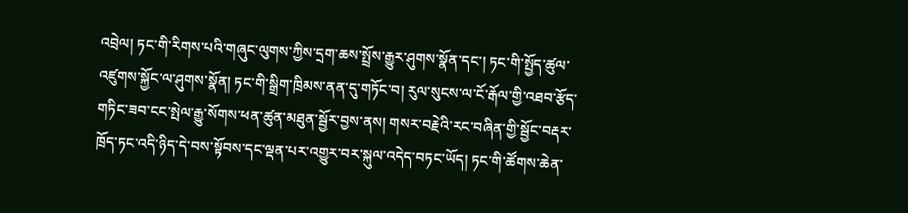འབྲེལ། ཏང་གི་རིགས་པའི་གཞུང་ལུགས་ཀྱིས་དྲག་ཆས་སྤྲོས་རྒྱུར་ཤུགས་སྣོན་དང་། ཏང་གི་སྤྱོད་ཚུལ་འཛུགས་སྐྱོང་ལ་ཤུགས་སྣོན། ཏང་གི་སྒྲིག་ཁྲིམས་ནན་དུ་གཏོང་བ། རུལ་སུངས་ལ་ངོ་རྒོལ་གྱི་འཐབ་རྩོད་གཏིང་ཟབ་ངང་སྤེལ་རྒྱུ་སོགས་ཕན་ཚུན་མཐུན་སྦྱོར་བྱས་ནས། གསར་བརྗེའི་རང་བཞིན་གྱི་སྦྱོང་བརྡར་ཁྲོད་ཏང་འདི་ཉིད་དེ་བས་སྟོབས་དང་ལྡན་པར་འགྱུར་བར་སྐུལ་འདེད་བཏང་ཡོད། ཏང་གི་ཚོགས་ཆེན་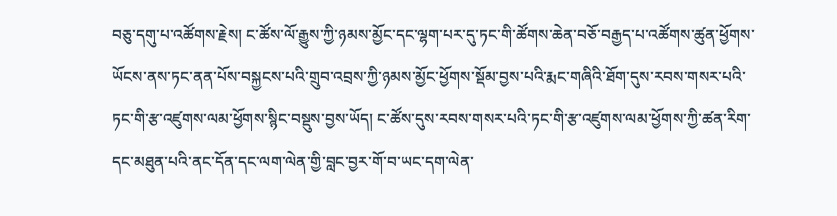བཅུ་དགུ་པ་འཚོགས་རྗེས། ང་ཚོས་ལོ་རྒྱུས་ཀྱི་ཉམས་མྱོང་དང་ལྷག་པར་དུ་ཏང་གི་ཚོགས་ཆེན་བཅོ་བརྒྱད་པ་འཚོགས་ཚུན་ཕྱོགས་ཡོངས་ནས་ཏང་ནན་པོས་བསྐྱངས་པའི་གྲུབ་འབྲས་ཀྱི་ཉམས་མྱོང་ཕྱོགས་སྡོམ་བྱས་པའི་རྨང་གཞིའི་ཐོག་དུས་རབས་གསར་པའི་ཏང་གི་རྩ་འཛུགས་ལམ་ཕྱོགས་སྙིང་བསྡུས་བྱས་ཡོད། ང་ཚོས་དུས་རབས་གསར་པའི་ཏང་གི་རྩ་འཛུགས་ལམ་ཕྱོགས་ཀྱི་ཚན་རིག་དང་མཐུན་པའི་ནང་དོན་དང་ལག་ལེན་གྱི་བླང་བྱར་གོ་བ་ཡང་དག་ལེན་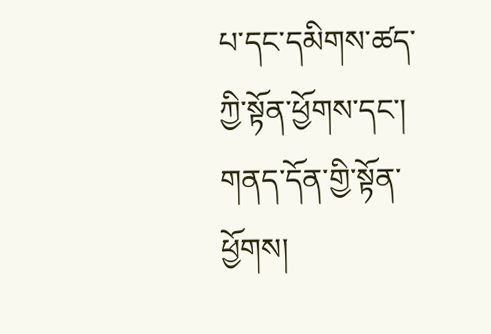པ་དང་དམིགས་ཚད་ཀྱི་སྟོན་ཕྱོགས་དང་། གནད་དོན་གྱི་སྟོན་ཕྱོགས།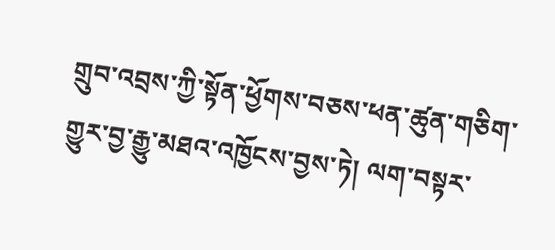གྲུབ་འབྲས་ཀྱི་སྟོན་ཕྱོགས་བཅས་ཕན་ཚུན་གཅིག་གྱུར་བྱ་རྒྱུ་མཐའ་འཁྱོངས་བྱས་ཏེ། ལག་བསྟར་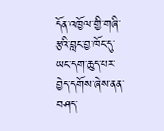དོན་འཁྱོལ་གྱི་གཞི་རྩའི་བླང་བྱ་ཁོང་དུ་ཡང་དག་ཆུད་པར་བྱེད་དགོས་ཞེས་ནན་བཤད་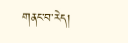གནང་བ་རེད།